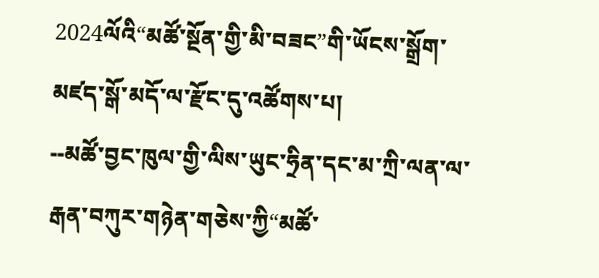2024ལོའི“མཚོ་སྔོན་གྱི་མི་བཟང”གི་ཡོངས་སྒྲོག་མཛད་སྒོ་མདོ་ལ་རྫོང་དུ་འཚོགས་པ།
--མཚོ་བྱང་ཁུལ་གྱི་ལིས་ཡུང་ཧྲིན་དང་མ་ཀྲི་ལན་ལ་རྒན་བཀུར་གཉེན་གཅེས་ཀྱི“མཚོ་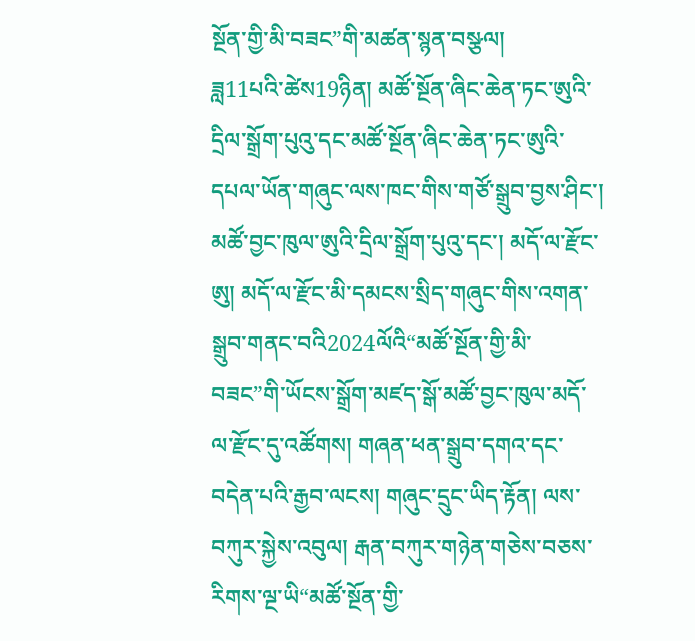སྔོན་གྱི་མི་བཟང”གི་མཚན་སྙན་བསྩལ།
ཟླ11པའི་ཚེས19ཉིན། མཚོ་སྔོན་ཞིང་ཆེན་ཏང་ཨུའི་དྲིལ་སྒྲོག་པུའུ་དང་མཚོ་སྔོན་ཞིང་ཆེན་ཏང་ཨུའི་དཔལ་ཡོན་གཞུང་ལས་ཁང་གིས་གཙོ་སྒྲུབ་བྱས་ཤིང་། མཚོ་བྱང་ཁུལ་ཨུའི་དྲིལ་སྒྲོག་པུའུ་དང་། མདོ་ལ་རྫོང་ཨུ། མདོ་ལ་རྫོང་མི་དམངས་སྲིད་གཞུང་གིས་འགན་སྒྲུབ་གནང་བའི2024ལོའི“མཚོ་སྔོན་གྱི་མི་བཟང”གི་ཡོངས་སྒྲོག་མཛད་སྒོ་མཚོ་བྱང་ཁུལ་མདོ་ལ་རྫོང་དུ་འཚོགས། གཞན་ཕན་སྒྲུབ་དགའ་དང་བདེན་པའི་རྒྱབ་ལངས། གཞུང་དྲུང་ཡིད་རྟོན། ལས་བཀུར་སྐྱེས་འབུལ། རྒན་བཀུར་གཉེན་གཅེས་བཅས་རིགས་ལྔ་ཡི“མཚོ་སྔོན་གྱི་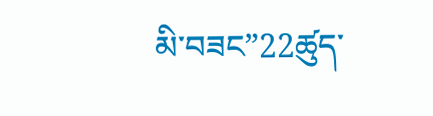མི་བཟང”22ཚུད་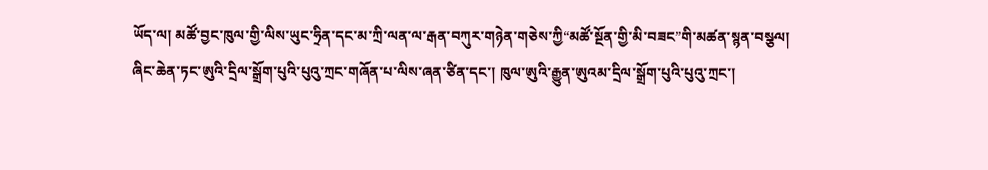ཡོད་ལ། མཚོ་བྱང་ཁུལ་གྱི་ལིས་ཡུང་ཧྲིན་དང་མ་ཀྲི་ལན་ལ་རྒན་བཀུར་གཉེན་གཅེས་ཀྱི“མཚོ་སྔོན་གྱི་མི་བཟང”གི་མཚན་སྙན་བསྩལ།
ཞིང་ཆེན་ཏང་ཨུའི་དྲིལ་སྒྲོག་པུའི་པུའུ་ཀྲང་གཞོན་པ་ལིས་ཞན་ཙིན་དང་། ཁུལ་ཨུའི་རྒྱུན་ཨུའམ་དྲིལ་སྒྲོག་པུའི་པུའུ་ཀྲང་།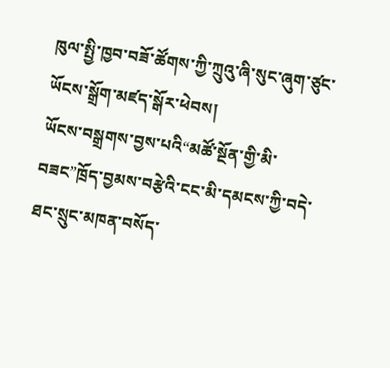ཁུལ་སྤྱི་ཁྱབ་བཟོ་ཚོགས་ཀྱི་ཀྲུའུ་ཞི་སུང་ཞུག་ཙུང་ཡོངས་སྒྲོག་མཛད་སྒོར་ཕེབས།
ཡོངས་བསྒྲགས་བྱས་པའི“མཚོ་སྔོན་གྱི་མི་བཟང”ཁྲོད་བྱམས་བརྩེའི་ངང་མི་དམངས་ཀྱི་བདེ་ཐང་སྲུང་མཁན་བསོད་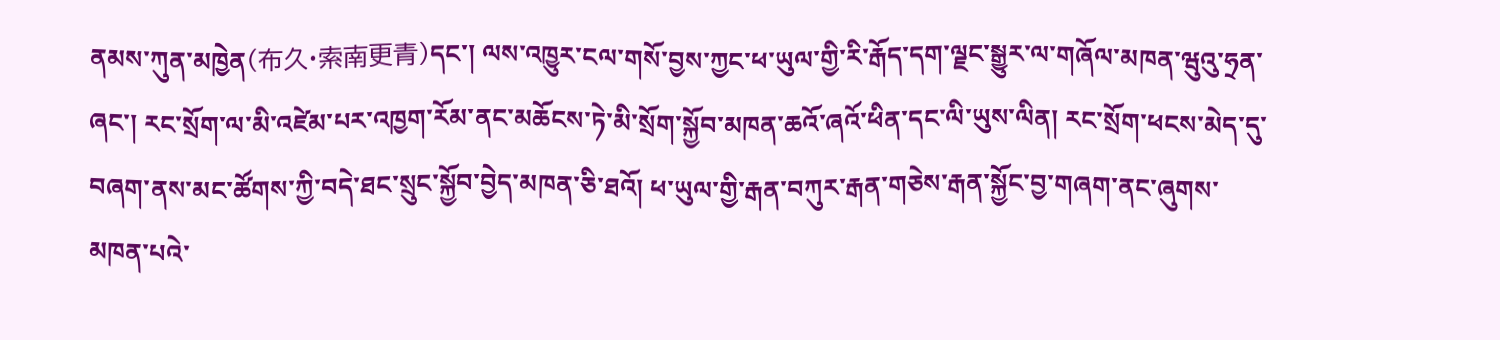ནམས་ཀུན་མཁྱེན(布久·索南更青)དང་། ལས་འཁྱུར་ངལ་གསོ་བྱས་ཀྱང་ཕ་ཡུལ་གྱི་རི་རྒོད་དག་ལྗང་སྒྱུར་ལ་གཞོལ་མཁན་ཝུའུ་ཧྲན་ཞང་། རང་སྲོག་ལ་མི་འཛེམ་པར་འཁྱག་རོམ་ནང་མཆོངས་ཏེ་མི་སྲོག་སྐྱོབ་མཁན་ཆའོ་ཞའོ་ཕིན་དང་ལི་ཡུས་ལིན། རང་སྲོག་ཕངས་མེད་དུ་བཞག་ནས་མང་ཚོགས་ཀྱི་བདེ་ཐང་སྲུང་སྐྱོབ་བྱེད་མཁན་ཅི་ཐའོ། ཕ་ཡུལ་གྱི་རྒན་བཀུར་རྒན་གཅེས་རྒན་སྐྱོང་བྱ་གཞག་ནང་ཞུགས་མཁན་པའེ་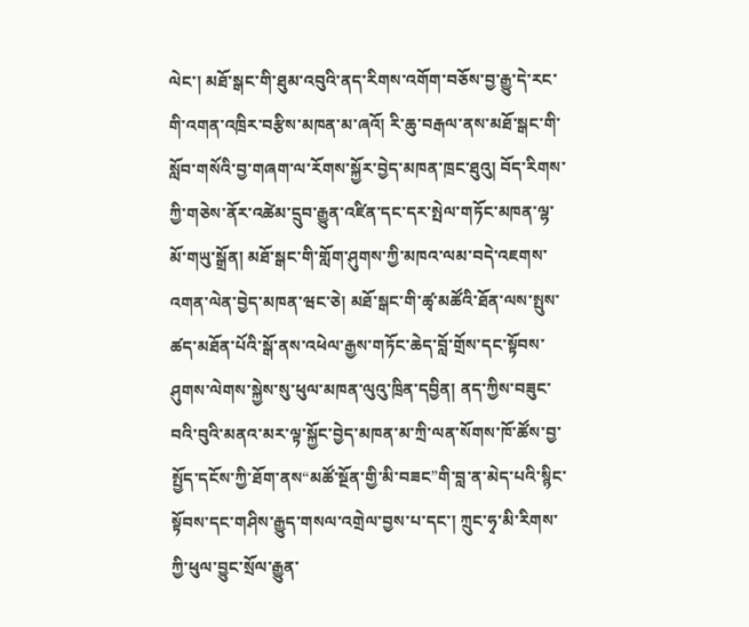ལེང་། མཐོ་སྒང་གི་ཐུམ་འབུའི་ནད་རིགས་འགོག་བཅོས་བྱ་རྒྱུ་དེ་རང་གི་འགན་འཁྲིར་བརྩིས་མཁན་མ་ཞའོ། རི་ཆུ་བརྒལ་ནས་མཐོ་སྒང་གི་སློབ་གསོའི་བྱ་གཞག་ལ་རོགས་སྐྱོར་བྱེད་མཁན་ཁྲང་ཐུའུ། བོད་རིགས་ཀྱི་གཅེས་ནོར་འཚེམ་དྲུབ་རྒྱུན་འཛིན་དང་དར་སྤེལ་གཏོང་མཁན་ལྷ་མོ་གཡུ་སྒྲོན། མཐོ་སྒང་གི་གློག་ཤུགས་ཀྱི་མཁའ་ལམ་བདེ་འཇགས་འགན་ལེན་བྱེད་མཁན་ཝང་ཅེ། མཐོ་སྒང་གི་ཚྭ་མཚོའི་ཐོན་ལས་སྤུས་ཚད་མཐོན་པོའི་སྒོ་ནས་འཕེལ་རྒྱས་གཏོང་ཆེད་བློ་གྲོས་དང་སྟོབས་ཤུགས་ལེགས་སྐྱེས་སུ་ཕུལ་མཁན་ལུའུ་ཁྲིན་དབྱིན། ནད་ཀྱིས་བཟུང་བའི་བུའི་མནའ་མར་ལྟ་སྐྱོང་བྱེད་མཁན་མ་ཀྲི་ལན་སོགས་ཁོ་ཚོས་བྱ་སྤྱོད་དངོས་ཀྱི་ཐོག་ནས“མཚོ་སྔོན་གྱི་མི་བཟང”གི་བླ་ན་མེད་པའི་སྙིང་སྟོབས་དང་གཤིས་རྒྱུད་གསལ་འགྲེལ་བྱས་པ་དང་། ཀྲུང་ཧྭ་མི་རིགས་ཀྱི་ཕུལ་བྱུང་སྲོལ་རྒྱུན་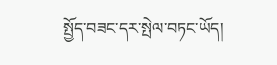སྤྱོད་བཟང་དར་སྤེལ་བཏང་ཡོད།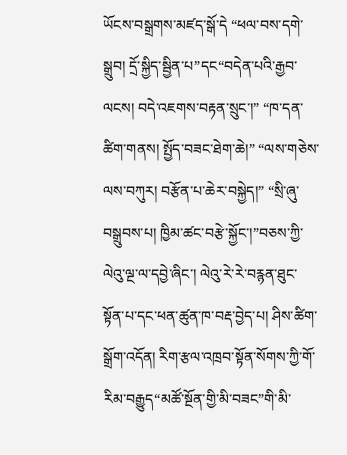ཡོངས་བསྒྲགས་མཛད་སྒོ་དེ “ཕལ་བས་དགེ་སྒྲུབ། དྲོ་སྐྱིད་སྦྱིན་པ”དང“བདེན་པའི་རྒྱབ་ལངས། བདེ་འཇགས་བརྟན་སྲུང་།” “ཁ་དན་ཚིག་གནས། སྤྱོད་བཟང་ཐེག་ཆེ།” “ལས་གཅེས་ལས་བཀུར། བརྩོན་པ་ཆེར་བསྐྱེད།” “སྲི་ཞུ་བསྒྲུབས་པ། ཁྱིམ་ཚང་བརྩེ་སྐྱོང་།”བཅས་ཀྱི་ལེའུ་ལྔ་ལ་དབྱེ་ཞིང་། ལེའུ་རེ་རེ་བརྙན་ཐུང་སྟོན་པ་དང་ཕན་ཚུན་ཁ་བརྡ་བྱེད་པ། ཤིས་ཚིག་སྒྲོག་འདོན། རིག་རྩལ་འཁྲབ་སྟོན་སོགས་ཀྱི་གོ་རིམ་བརྒྱུད“མཚོ་སྔོན་གྱི་མི་བཟང”གི་མི་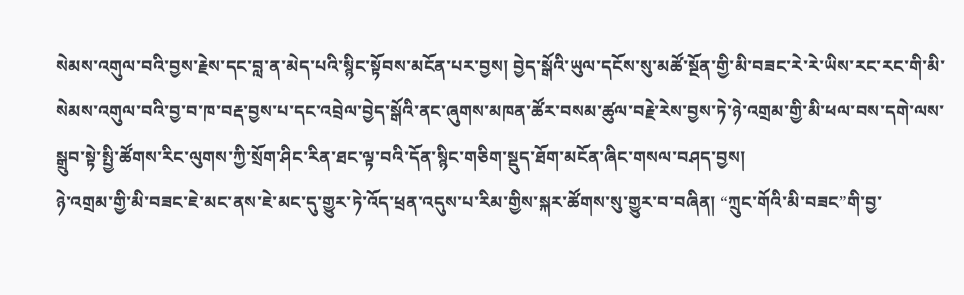སེམས་འགུལ་བའི་བྱས་རྗེས་དང་བླ་ན་མེད་པའི་སྙིང་སྟོབས་མངོན་པར་བྱས། བྱེད་སྒོའི་ཡུལ་དངོས་སུ་མཚོ་སྔོན་གྱི་མི་བཟང་རེ་རེ་ཡིས་རང་རང་གི་མི་སེམས་འགུལ་བའི་བྱ་བ་ཁ་བརྡ་བྱས་པ་དང་འབྲེལ་བྱེད་སྒོའི་ནང་ཞུགས་མཁན་ཚོར་བསམ་ཚུལ་བརྗེ་རེས་བྱས་ཏེ་ཉེ་འགྲམ་གྱི་མི་ཕལ་བས་དགེ་ལས་སྒྲུབ་སྟེ་སྤྱི་ཚོགས་རིང་ལུགས་ཀྱི་སྲོག་ཤིང་རིན་ཐང་ལྟ་བའི་དོན་སྙིང་གཅིག་སྡུད་ཐོག་མངོན་ཞིང་གསལ་བཤད་བྱས།
ཉེ་འགྲམ་གྱི་མི་བཟང་ཇེ་མང་ནས་ཇེ་མང་དུ་གྱུར་ཏེ་འོད་ཕྲན་འདུས་པ་རིམ་གྱིས་སྐར་ཚོགས་སུ་གྱུར་བ་བཞིན། “ཀྲུང་གོའི་མི་བཟང”གི་བྱ་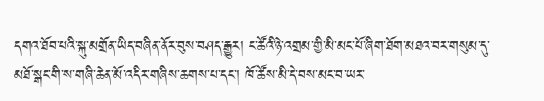དགའ་ཐོབ་པའི་སྐུ་མགྲོན་ཡིད་བཞིན་ནོར་བུས་བཤད་རྒྱུར། ང་ཚོའི་ཉེ་འགྲམ་གྱི་མི་མང་པོ་ཞིག་ཐོག་མཐའ་བར་གསུམ་དུ་མཐོ་སྒང་གི་ས་གཞི་ཆེན་མོ་འདིར་གཞིས་ཆགས་པ་དང་། ཁོ་ཚོས་མི་དེ་བས་མང་བ་ཡར་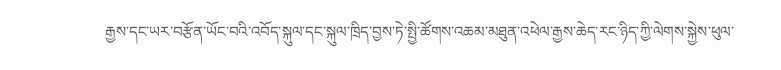རྒྱས་དང་ཡར་བརྩོན་ཡོང་བའི་འབོད་སྐུལ་དང་སྐུལ་ཁྲིད་བྱས་ཏེ་སྤྱི་ཚོགས་འཆམ་མཐུན་འཕེལ་རྒྱས་ཆེད་རང་ཉིད་ཀྱི་ལེགས་སྐྱེས་ཕུལ་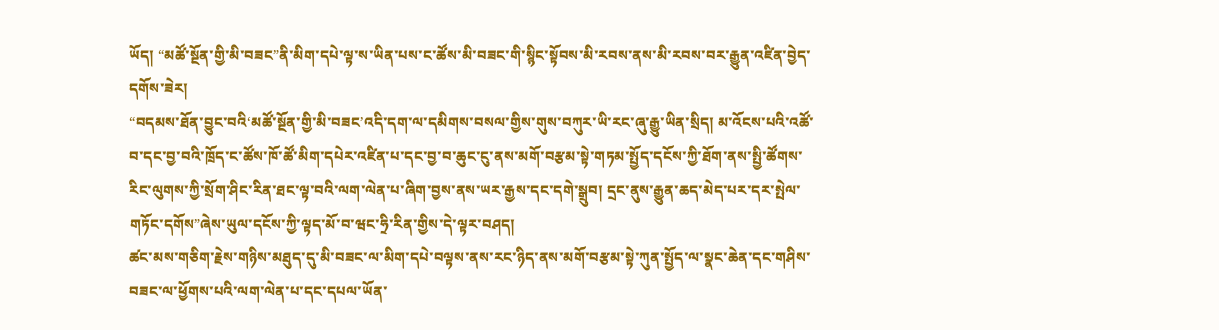ཡོད། “མཚོ་སྔོན་གྱི་མི་བཟང”ནི་མིག་དཔེ་ལྟ་ས་ཡིན་པས་ང་ཚོས་མི་བཟང་གི་སྙིང་སྟོབས་མི་རབས་ནས་མི་རབས་བར་རྒྱུན་འཛིན་བྱེད་དགོས་ཟེར།
“བདམས་ཐོན་བྱུང་བའི‘མཚོ་སྔོན་གྱི་མི་བཟང’འདི་དག་ལ་དམིགས་བསལ་གྱིས་གུས་བཀུར་ཡི་རང་ཞུ་རྒྱུ་ཡིན་སྲིད། མ་འོངས་པའི་འཚོ་བ་དང་བྱ་བའི་ཁྲོད་ང་ཚོས་ཁོ་ཚོ་མིག་དཔེར་འཛིན་པ་དང་བྱ་བ་ཆུང་ངུ་ནས་མགོ་བརྩམ་སྟེ་གཏམ་སྤྱོད་དངོས་ཀྱི་ཐོག་ནས་སྤྱི་ཚོགས་རིང་ལུགས་ཀྱི་སྲོག་ཤིང་རིན་ཐང་ལྟ་བའི་ལག་ལེན་པ་ཞིག་བྱས་ནས་ཡར་རྒྱས་དང་དགེ་སྒྲུབ། དྲང་ནུས་རྒྱུན་ཆད་མེད་པར་དར་སྤེལ་གཏོང་དགོས”ཞེས་ཡུལ་དངོས་ཀྱི་ལྟད་མོ་བ་ཝང་ཧྲི་རིན་གྱིས་དེ་ལྟར་བཤད།
ཚང་མས་གཅིག་རྗེས་གཉིས་མཐུད་དུ་མི་བཟང་ལ་མིག་དཔེ་བལྟས་ནས་རང་ཉིད་ནས་མགོ་བརྩམ་སྟེ་ཀུན་སྤྱོད་ལ་སྣང་ཆེན་དང་གཤིས་བཟང་ལ་ཕྱོགས་པའི་ལག་ལེན་པ་དང་དཔལ་ཡོན་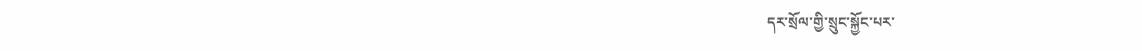དར་སྲོལ་གྱི་སྲུང་སྐྱོང་པར་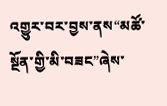འགྱུར་བར་བྱས་ནས“མཚོ་སྔོན་གྱི་མི་བཟང”ཞེས་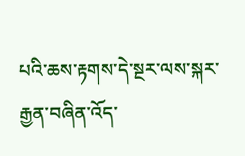པའི་ཆས་རྟགས་དེ་སྔར་ལས་སྐར་རྒྱན་བཞིན་འོད་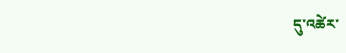དུ་འཚེར་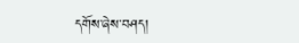དགོས་ཞེས་བཤད།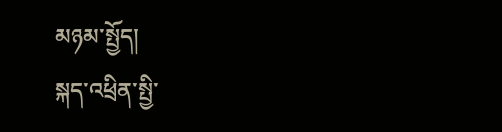མཉམ་སྤྱོད།
སྐད་འཕྲིན་སྤྱི་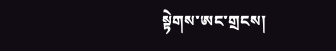སྟེགས་ཨང་གྲངས།